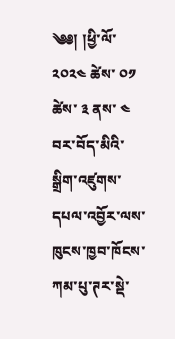༄༅། །ཕྱི་ལོ་ ༢༠༢༤ ཚེས་ ༠༡ ཚེས་ ༣ ནས་ ༤ བར་བོད་མིའི་སྒྲིག་འཛུགས་དཔལ་འབྱོར་ལས་ཁུངས་ཁྱབ་ཁོངས་ཀམ་པུ་ཊར་སྡེ་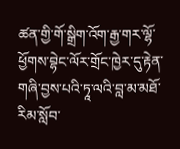ཚན་གྱི་གོ་སྒྲིག་འོག་རྒྱ་གར་ལྷོ་ཕྱོགས་བྷེང་ལོར་གྲོང་ཁྱེར་དུ་རྟེན་གཞི་བྱས་པའི་ཏཱ་ལའི་བླ་མ་མཐོ་རིམ་སློབ་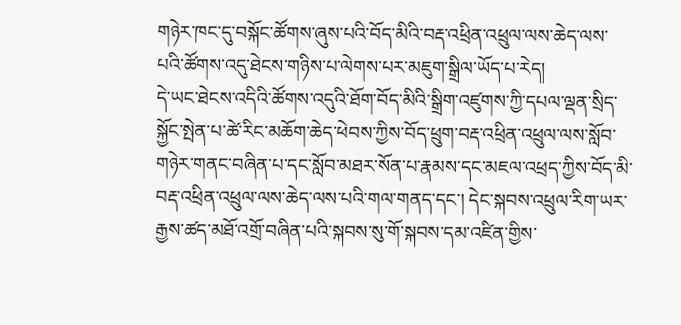གཉེར་ཁང་དུ་བསྐོང་ཚོགས་ཞུས་པའི་བོད་མིའི་བརྡ་འཕྲིན་འཕྲུལ་ལས་ཆེད་ལས་པའི་ཚོགས་འདུ་ཐེངས་གཉིས་པ་ལེགས་པར་མཇུག་སྒྲིལ་ཡོད་པ་རེད།
དེ་ཡང་ཐེངས་འདིའི་ཚོགས་འདུའི་ཐོག་བོད་མིའི་སྒྲིག་འཛུགས་ཀྱི་དཔལ་ལྡན་སྲིད་སྐྱོང་སྤེན་པ་ཚེ་རིང་མཆོག་ཆེད་ཕེབས་ཀྱིས་བོད་ཕྲུག་བརྡ་འཕྲིན་འཕྲུལ་ལས་སློབ་གཉེར་གནང་བཞིན་པ་དང་སློབ་མཐར་སོན་པ་རྣམས་དང་མཇལ་འཕྲད་ཀྱིས་བོད་མི་བརྡ་འཕྲིན་འཕྲུལ་ལས་ཆེད་ལས་པའི་གལ་གནད་དང་། དེང་སྐབས་འཕྲུལ་རིག་ཡར་རྒྱས་ཚད་མཐོ་འགྲོ་བཞིན་པའི་སྐབས་སུ་གོ་སྐབས་དམ་འཛིན་གྱིས་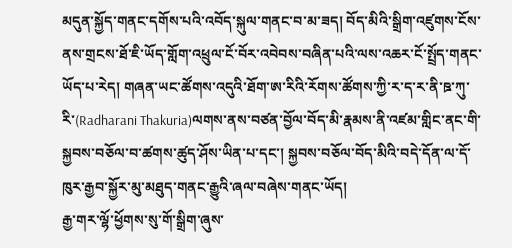མདུན་སྐྱོད་གནང་དགོས་པའི་འབོད་སྐུལ་གནང་བ་མ་ཟད། བོད་མིའི་སྒྲིག་འཛུགས་ངོས་ནས་གྲངས་ཐོ་ཇི་ཡོད་གློག་འཕྲུལ་ངོ་བོར་འབེབས་བཞིན་པའི་ལས་འཆར་ངོ་སྤྲོད་གནང་ཡོད་པ་རེད། གཞན་ཡང་ཚོགས་འདུའི་ཐོག་ཨ་རིའི་རོགས་ཚོགས་ཀྱི་ར་ད་ར་ནི་ཋ་ཀུ་རི་(Radharani Thakuria)ལགས་ནས་བཙན་བྱོལ་བོད་མི་རྣམས་ནི་འཛམ་གླིང་ནང་གི་སྐྱབས་བཅོལ་བ་ཚགས་ཚུད་ཤོས་ཡིན་པ་དང་། སྐྱབས་བཅོལ་བོད་མིའི་བདེ་དོན་ལ་དོ་ཁུར་རྒྱབ་སྐྱོར་མུ་མཐུད་གནང་རྒྱུའི་ཞལ་བཞེས་གནང་ཡོད།
རྒྱ་གར་ལྷོ་ཕྱོགས་སུ་གོ་སྒྲིག་ཞུས་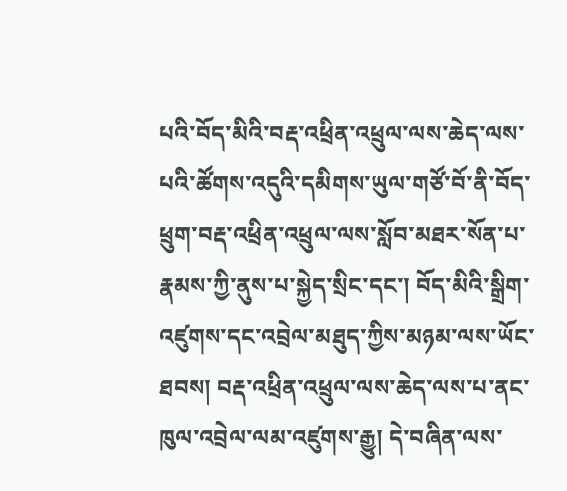པའི་བོད་མིའི་བརྡ་འཕྲིན་འཕྲུལ་ལས་ཆེད་ལས་པའི་ཚོགས་འདུའི་དམིགས་ཡུལ་གཙོ་བོ་ནི་བོད་ཕྲུག་བརྡ་འཕྲིན་འཕྲུལ་ལས་སློབ་མཐར་སོན་པ་རྣམས་ཀྱི་ནུས་པ་སྐྱེད་སྲིང་དང་། བོད་མིའི་སྒྲིག་འཛུགས་དང་འབྲེལ་མཐུད་ཀྱིས་མཉམ་ལས་ཡོང་ཐབས། བརྡ་འཕྲིན་འཕྲུལ་ལས་ཆེད་ལས་པ་ནང་ཁུལ་འབྲེལ་ལམ་འཛུགས་རྒྱུ། དེ་བཞིན་ལས་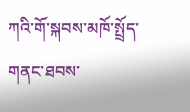ཀའི་གོ་སྐབས་མཁོ་སྤྲོད་གནང་ཐབས་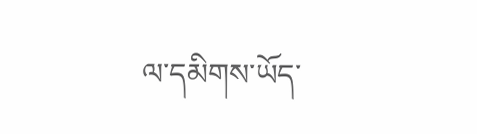ལ་དམིགས་ཡོད་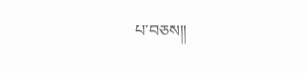པ་བཅས།།